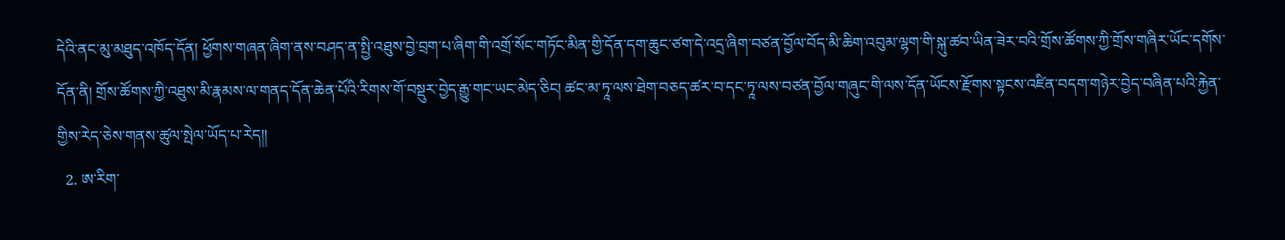དེའི་ནང་མུ་མཐུད་འཁོད་དོན། ཕྱོགས་གཞན་ཞིག་ནས་བཤད་ན་སྤྱི་འཐུས་བྱེ་བྲག་པ་ཞིག་གི་འགྲོ་སོང་གཏོང་མིན་གྱི་དོན་དག་ཆུང་ཙག་དེ་འདྲ་ཞིག་བཙན་བྱོལ་བོད་མི་ཆིག་འབུམ་ལྷག་གི་སྐུ་ཚབ་ཡིན་ཟེར་བའི་གྲོས་ཚོགས་ཀྱི་གྲོས་གཞིར་ཡོང་དགོས་དོན་ནི། གྲོས་ཚོགས་ཀྱི་འཐུས་མི་རྣམས་ལ་གནད་དོན་ཆེན་པོའི་རིགས་གོ་བསྡུར་བྱེད་རྒྱུ་གང་ཡང་མེད་ཅིང། ཚང་མ་ཏཱ་ལས་ཐེག་བཅད་ཚར་བ་དང་ཏཱ་ལས་བཙན་བྱོལ་གཞུང་གི་ལས་དོན་ཡོངས་རྫོགས་སྟངས་འཛིན་བདག་གཉེར་བྱེད་བཞིན་པའི་རྐྱེན་གྱིས་རེད་ཅེས་གནས་ཚུལ་སྤེལ་ཡོད་པ་རེད།།
  2. ཨ་རིག་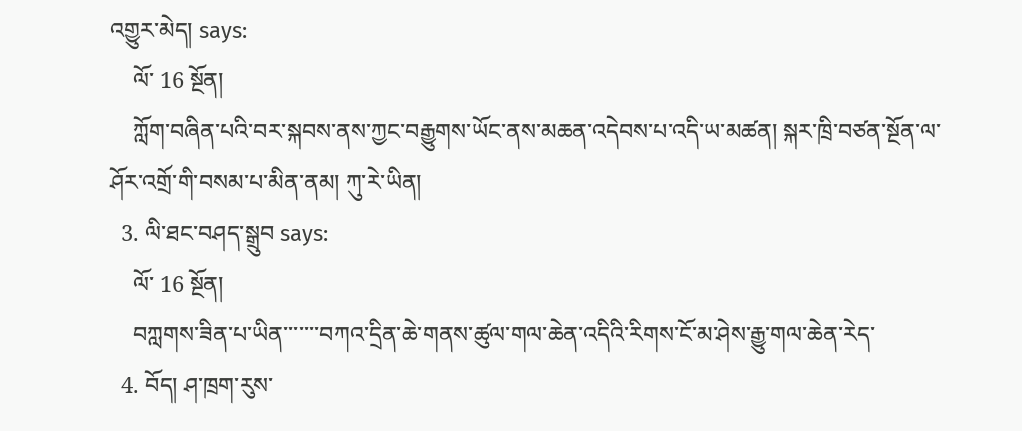འགྱུར་མེད། says:
    ལོ་ 16 སྔོན།
    ཀློག་བཞིན་པའི་བར་སྐབས་ནས་ཀྱང་བརྒྱུགས་ཡོང་ནས་མཆན་འདེབས་པ་འདི་ཡ་མཚན། སྐར་ཁྲི་བཙན་སྔོན་ལ་ཤོར་འགྲོ་གི་བསམ་པ་མིན་ནམ། ཀུ་རེ་ཡིན།
  3. ལི་ཐང་བཤད་སྒྲུབ says:
    ལོ་ 16 སྔོན།
    བཀླགས་ཟིན་པ་ཡིན་་་་་་་བཀའ་དྲིན་ཆེ་གནས་ཚུལ་གལ་ཆེན་འདིའི་རིགས་ངོ་མ་ཤེས་རྒྱུ་གལ་ཆེན་རེད་
  4. བོད། ཤ་ཁྲག་རུས་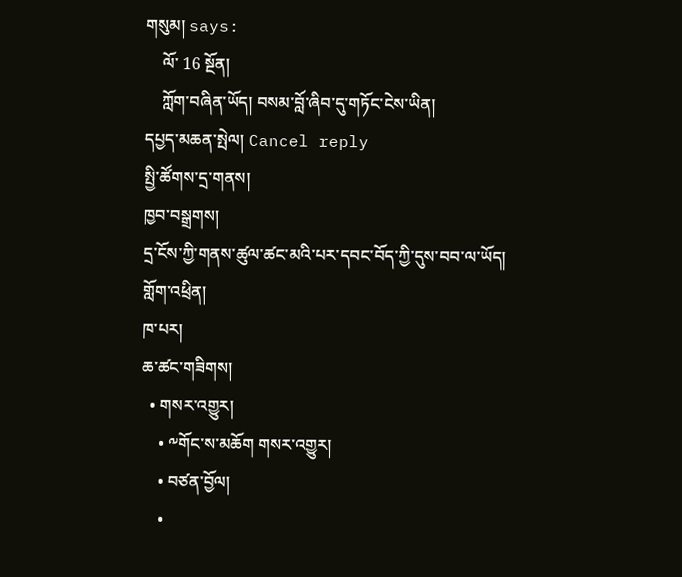གསུམ། says:
    ལོ་ 16 སྔོན།
    ཀློག་བཞིན་ཡོད། བསམ་བློ་ཞིབ་དུ་གཏོང་ངེས་ཡིན།
དཔྱད་མཆན་སྤེལ། Cancel reply
སྤྱི་ཚོགས་དྲ་གནས།
ཁྱབ་བསྒྲགས།
དྲ་ངོས་ཀྱི་གནས་ཚུལ་ཚང་མའི་པར་དབང་བོད་ཀྱི་དུས་བབ་ལ་ཡོད།
གློག་འཕྲིན།
ཁ་པར།
ཆ་ཚང་གཟིགས།
  • གསར་འགྱུར།
    • ༸གོང་ས་མཆོག གསར་འགྱུར།
    • བཙན་བྱོལ།
    •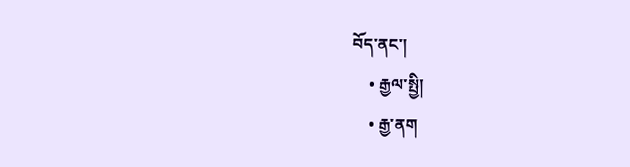བོད་ནང་།
    • རྒྱལ་སྤྱི།
    • རྒྱ་ནག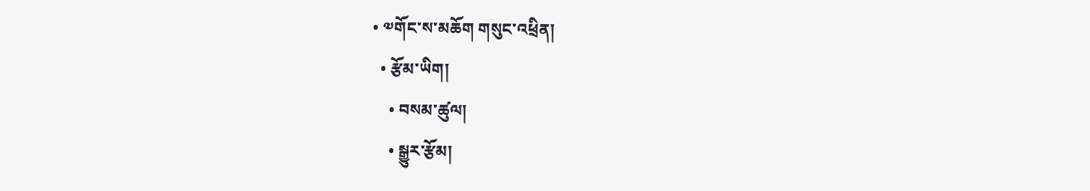• ༧གོང་ས་མཆོག གསུང་འཕྲིན།
  • རྩོམ་ཡིག།
    • བསམ་ཚུལ།
    • སྒྱུར་རྩོམ།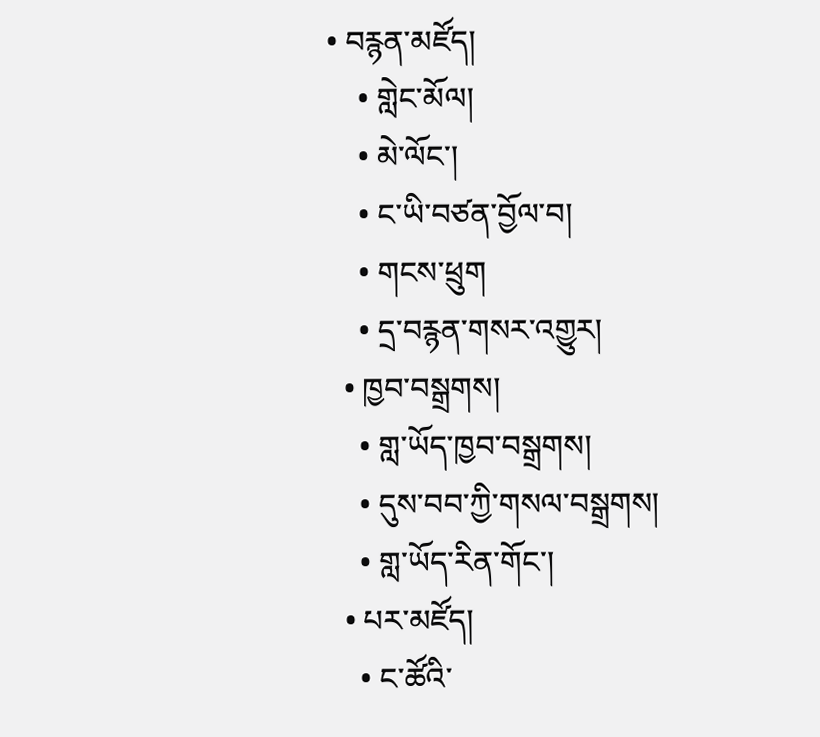• བརྙན་མཛོད།
    • གླེང་མོལ།
    • མེ་ལོང་།
    • ང་ཡི་བཙན་བྱོལ་བ།
    • གངས་ཕྲུག
    • དྲ་བརྙན་གསར་འགྱུར།
  • ཁྱབ་བསྒྲགས།
    • གླ་ཡོད་ཁྱབ་བསྒྲགས།
    • དུས་བབ་ཀྱི་གསལ་བསྒྲགས།
    • གླ་ཡོད་རིན་གོང་།
  • པར་མཛོད།
    • ང་ཚོའི་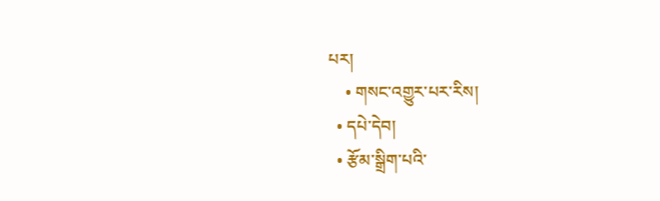པར།
    • གསང་འགྱུར་པར་རིས།
  • དཔེ་དེབ།
  • རྩོམ་སྒྲིག་པའི་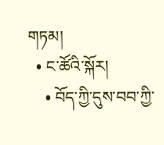གཏམ།
  • ང་ཚོའི་སྐོར།
    • བོད་ཀྱི་དུས་བབ་ཀྱི་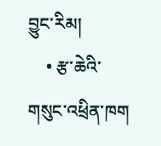བྱུང་རིམ།
    • རྩ་ཆེའི་གསུང་འཕྲིན་ཁག